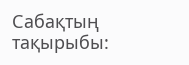Сабақтың тақырыбы: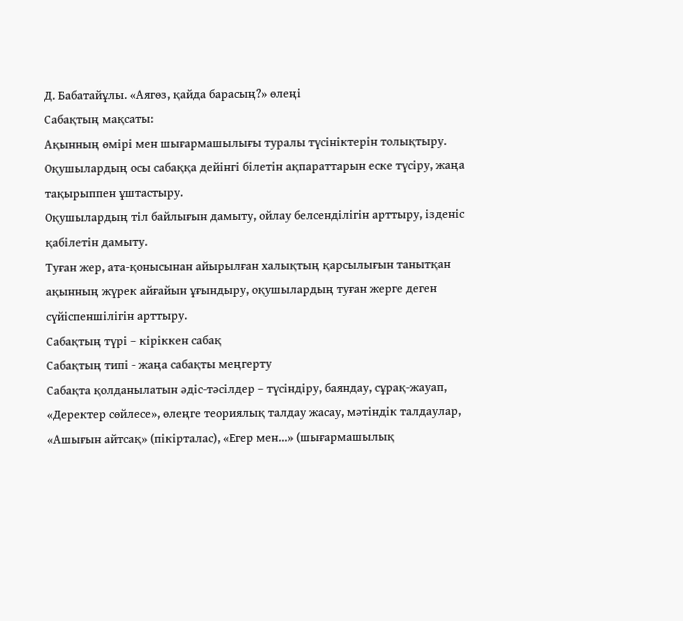Д. Бабатайұлы. «Аягөз, қайда барасың?» өлеңі
Сабақтың мақсаты:
Ақынның өмірі мен шығармашылығы туралы түсініктерін толықтыру.
Оқушылардың осы сабаққа дейінгі білетін ақпараттарын еске түсіру, жаңа тақырыппен ұштастыру.
Оқушылардың тіл байлығын дамыту, ойлау белсенділігін арттыру, ізденіс қабілетін дамыту.
Туған жер, ата-қонысынан айырылған халықтың қарсылығын танытқан ақынның жүрек айғайын ұғындыру, оқушылардың туған жерге деген сүйіспеншілігін арттыру.
Сабақтың түрі – кіріккен сабақ
Сабақтың типі - жаңа сабақты меңгерту
Сабақта қолданылатын әдіс-тәсілдер – түсіндіру, баяндау, сұрақ-жауап, «Деректер сөйлесе», өлеңге теориялық талдау жасау, мәтіндік талдаулар, «Ашығын айтсақ» (пікірталас), «Егер мен...» (шығармашылық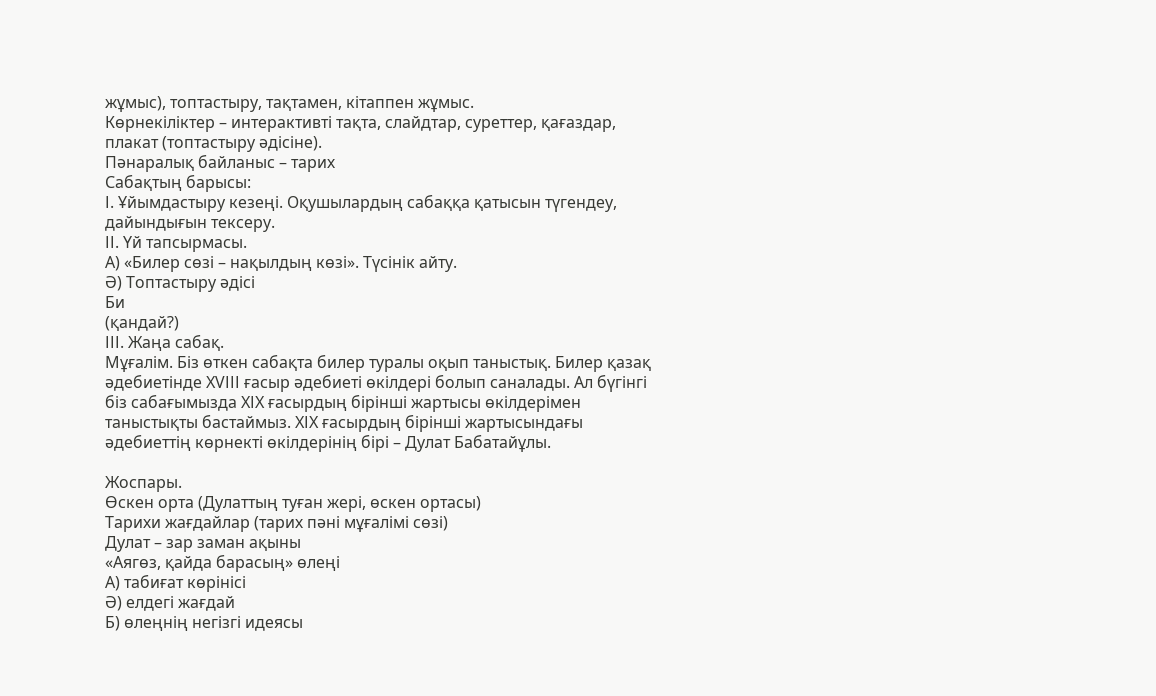жұмыс), топтастыру, тақтамен, кітаппен жұмыс.
Көрнекіліктер – интерактивті тақта, слайдтар, суреттер, қағаздар, плакат (топтастыру әдісіне).
Пәнаралық байланыс – тарих
Сабақтың барысы:
І. Ұйымдастыру кезеңі. Оқушылардың сабаққа қатысын түгендеу, дайындығын тексеру.
ІІ. Үй тапсырмасы.
А) «Билер сөзі – нақылдың көзі». Түсінік айту.
Ә) Топтастыру әдісі
Би
(қандай?)
ІІІ. Жаңа сабақ.
Мұғалім. Біз өткен сабақта билер туралы оқып таныстық. Билер қазақ әдебиетінде ХVІІІ ғасыр әдебиеті өкілдері болып саналады. Ал бүгінгі біз сабағымызда ХІХ ғасырдың бірінші жартысы өкілдерімен таныстықты бастаймыз. ХІХ ғасырдың бірінші жартысындағы әдебиеттің көрнекті өкілдерінің бірі – Дулат Бабатайұлы.

Жоспары.
Өскен орта (Дулаттың туған жері, өскен ортасы)
Тарихи жағдайлар (тарих пәні мұғалімі сөзі)
Дулат – зар заман ақыны
«Аягөз, қайда барасың» өлеңі
А) табиғат көрінісі
Ә) елдегі жағдай
Б) өлеңнің негізгі идеясы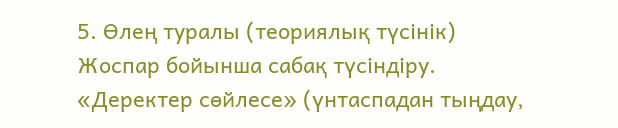5. Өлең туралы (теориялық түсінік)
Жоспар бойынша сабақ түсіндіру.
«Деректер сөйлесе» (үнтаспадан тыңдау,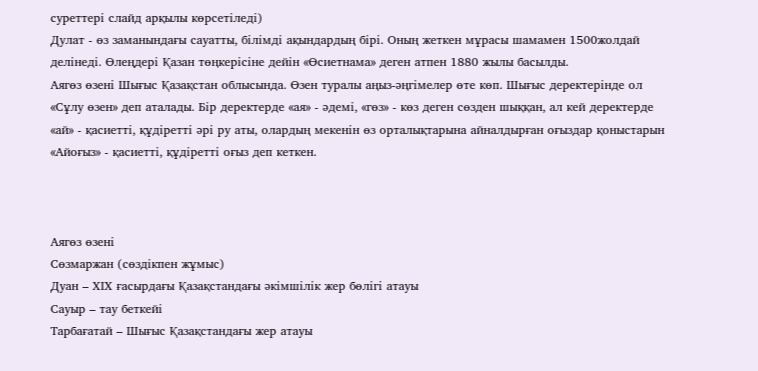суреттері слайд арқылы көрсетіледі)
Дулат - өз заманындағы сауатты, білімді ақындардың бірі. Оның жеткен мұрасы шамамен 1500жолдай делінеді. Өлеңдері Қазан төңкерісіне дейін «Өсиетнама» деген атпен 1880 жылы басылды.
Аягөз өзені Шығыс Қазақстан облысында. Өзен туралы аңыз-әңгімелер өте көп. Шығыс деректерінде ол «Сұлу өзен» деп аталады. Бір деректерде «ая» - әдемі, «гөз» - көз деген сөзден шыққан, ал кей деректерде «ай» - қасиетті, құдіретті әрі ру аты, олардың мекенін өз орталықтарына айналдырған оғыздар қоныстарын «Айоғыз» - қасиетті, құдіретті оғыз деп кеткен.



Аягөз өзені
Сөзмаржан (сөздікпен жұмыс)
Дуан – ХІХ ғасырдағы Қазақстандағы әкімшілік жер бөлігі атауы
Сауыр – тау беткейі
Тарбағатай – Шығыс Қазақстандағы жер атауы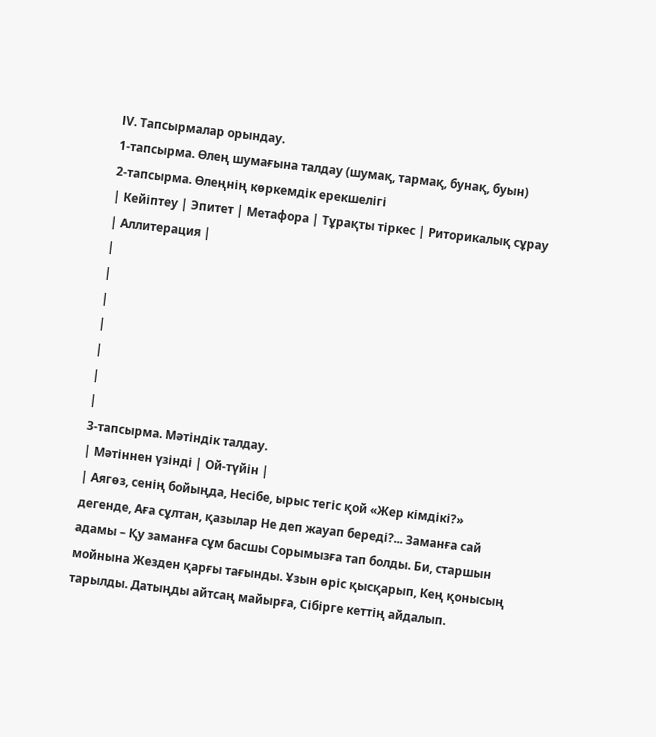ІV. Тапсырмалар орындау.
1-тапсырма. Өлең шумағына талдау (шумақ, тармақ, бунақ, буын)
2-тапсырма. Өлеңнің көркемдік ерекшелігі
| Кейіптеу | Эпитет | Метафора | Тұрақты тіркес | Риторикалық сұрау | Аллитерация |
|
|
|
|
|
|
|
3-тапсырма. Мәтіндік талдау.
| Мәтіннен үзінді | Ой-түйін |
| Аягөз, сенің бойыңда, Несібе, ырыс тегіс қой «Жер кімдікі?» дегенде, Аға сұлтан, қазылар Не деп жауап береді?... Заманға сай адамы – Қу заманға сұм басшы Сорымызға тап болды. Би, старшын мойнына Жезден қарғы тағынды. Ұзын өріс қысқарып, Кең қонысың тарылды. Датыңды айтсаң майырға, Сібірге кеттің айдалып.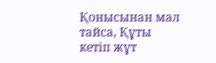Қонысынан мал тайса, Құты кетіп жұт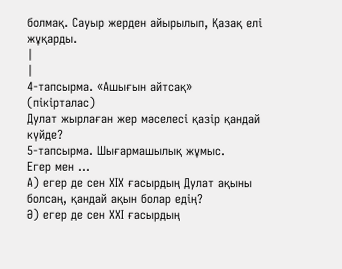болмақ. Сауыр жерден айырылып, Қазақ елі жұқарды.
|
|
4-тапсырма. «Ашығын айтсақ» (пікірталас)
Дулат жырлаған жер мәселесі қазір қандай күйде?
5-тапсырма. Шығармашылық жұмыс.
Егер мен ...
А) егер де сен ХІХ ғасырдың Дулат ақыны болсаң, қандай ақын болар едің?
Ә) егер де сен ХХІ ғасырдың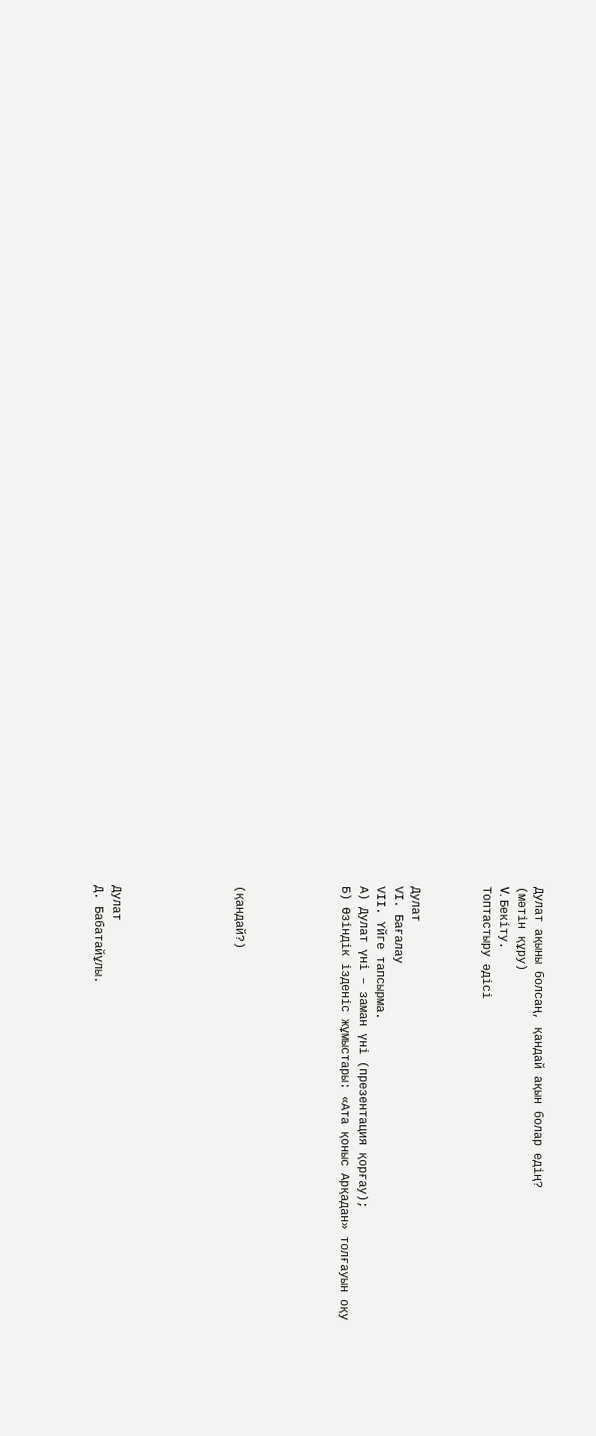Дулат ақыны болсаң, қандай ақын болар едің?
(мәтін құру)
V. Бекіту.
Топтастыру әдісі



Дулат
VІ. Бағалау
VІІ. Үйге тапсырма.
А) Дулат үні – заман үні (презентация қорғау);
Б) Өзіндік ізденіс жұмыстары: «Ата қоныс Арқадан» толғауын оқу





(қандай?)






Дулат
Д. Бабатайұлы.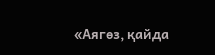«Аягөз, қайда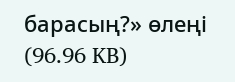барасың?» өлеңі (96.96 KB)